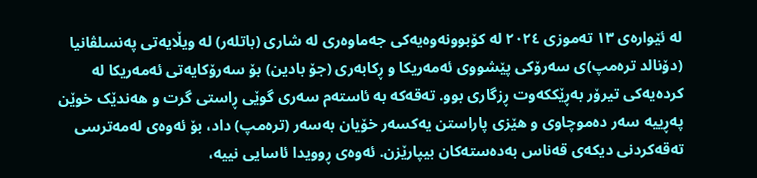لە ئێوارەی ١٣ تەموزی ٢٠٢٤ لە کۆبوونەوەیەکی جەماوەری لە شاری (باتلەر) لە ویڵایەتی پەنسلڤانیا (دۆنالد ترەمپ)ی سەرۆکی پێشووی ئەمەریکا و ڕکابەری (جۆ بادین) بۆ سەرۆکایەتی ئەمەریکا لە کردەیەکی تیرۆر بەڕێککەوت ڕزگاری بوو. تەقەکە بە ئاستەم سەری گوێی ڕاستی گرت و هەندێک خوێن پەڕییە سەر دەموچاوی و هێزی پاراستن یەکسەر خۆیان بەسەر (ترەمپ) داد، بۆ ئەوەی لەمەترسی تەقەکردنی دیکەی قەناس بەدەستەکان بیپارێزن. ئەوەی ڕوویدا ئاسایی نییە،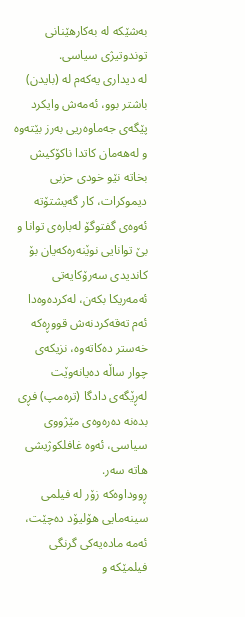بەشێکە لە بەکارهێنانی توندوتیژی سیاسی.
لە دیداری یەکەم لە (بایدن) باشتر بوو، ئەمەش وایکرد پێگەی جەماوەریی بەرز بێتەوە و لەهەمان کاتدا ناکۆکیش بخاتە نێو خودی حزبی دیموکرات، کار گەیشتۆتە ئەوەی گفتوگۆ لەبارەی توانا و بێ توانایی نوێنەرەکەیان بۆ کاندیدی سەرۆکایەتی ئەمەریکا بکەن، لەکردەوەدا ئەم تەقەکردنەش قووڕەکە خەستر دەکاتەوە، نزیکەی چوار ساڵە دەیانەوێت لەڕێگەی دادگا (ترەمپ) فڕی بدەنە دەرەوەی مێژووی سیاسی، ئەوە غافلکوژیشی هاتە سەر.
ڕووداوەکە زۆر لە فیلمی سینەمایی هۆلیۆد دەچێت، ئەمە مادەیەکی گرنگی فیلمێکە و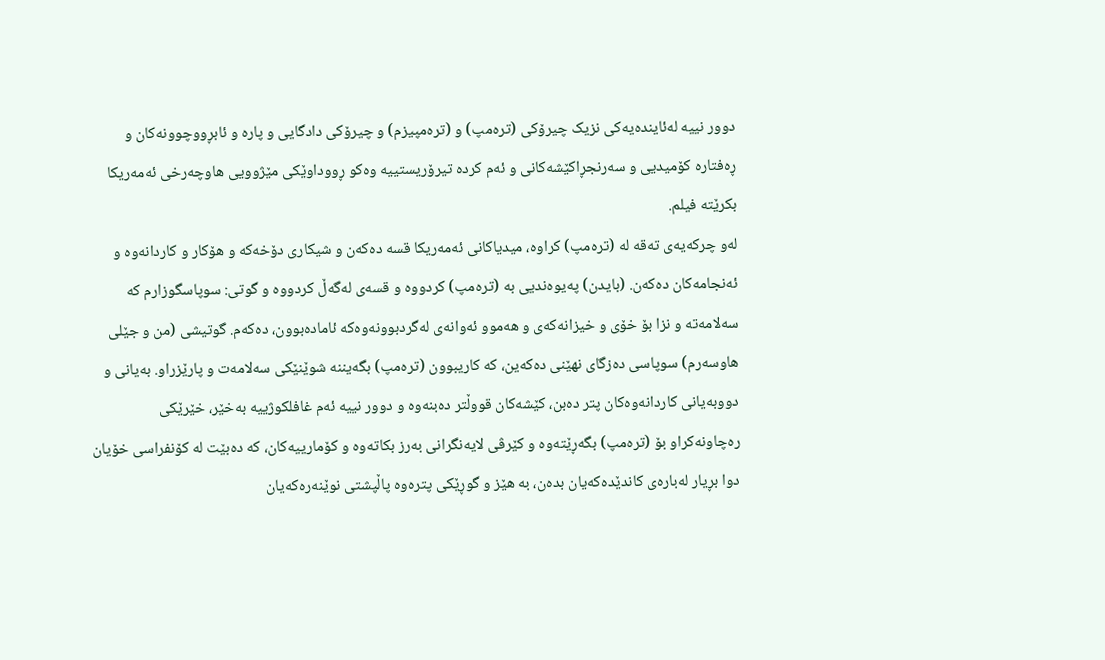دوور نییە لەئایندەیەکی نزیک چیرۆکی (ترەمپ) و (ترەمپیزم) و چیرۆکی دادگایی و پارە و ئابڕووچوونەکان و ڕەفتارە کۆمیدیی و سەرنجڕاکێشەکانی و ئەم کردە تیرۆریستییە وەکو ڕووداوێکی مێژوویی هاوچەرخی ئەمەریکا بکرێتە فیلم.
لەو چرکەیەی تەقە لە (ترەمپ) کراوە، میدیاکانی ئەمەریکا قسە دەکەن و شیکاری دۆخەکە و هۆکار و کاردانەوە و ئەنجامەکان دەکەن. (بایدن) پەیوەندیی بە (ترەمپ) کردووە و قسەی لەگەڵ کردووە و گوتی: سوپاسگوزارم کە سەلامەتە و نزا بۆ خۆی و خیزانەکەی و هەموو ئەوانەی لەگردبوونەوەکە ئامادەبوون، دەکەم. گوتیشی (من و جێلی هاوسەرم) سوپاسی دەزگای نهێنی دەکەین، کە کاریبوون (ترەمپ) بگەیننە شوێنێکی سەلامەت و پارێزراو. بەیانی و دووبەیانی کاردانەوەکان پتر دەبن، کێشەکان قووڵتر دەبنەوە و دوور نییە ئەم غافلکوژییە بەخێر، خێرێکی رەچاونەکراو بۆ (ترەمپ) بگەڕێتەوە و کێرڤی لایەنگرانی بەرز بکاتەوە و کۆمارییەکان، کە دەبێت لە کۆنفراسی خۆیان دوا بڕیار لەبارەی کاندێدەکەیان بدەن، بە هێز و گوڕێکی پترەوە پاڵپشتی نوێنەرەکەیان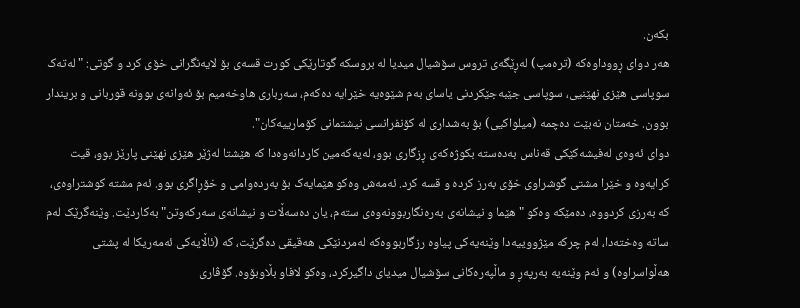بکەن.
هەر دوای ڕووداوەکە (ترەمپ) لەڕێگەی تروس سۆشیال میدیا لە بروسکە گوتارێکی کورت قسەی بۆ لایەنگرانی خۆی کرد و گوتی: "لەتەک سوپاسی هێزی نهێنیی، سوپاسی جێبەجێکردنی یاسای بەم شێوەیە خێرایە دەکەم، سەرباری هاوخەمیم بۆ ئەوانەی بوونە قوربانی و بریندار بوون. خەمتان نەبێت دەچمە (میلواکیی) بۆ بەشداری لە کۆنفرانسی نیشتمانی کۆمارییەکان".
دوای ئەوەی لەفیشەکێکی قەناس بەدەستە بکوژەکەی ڕزگاری بوو، لەیەکەمین کاردانەوەدا کە هێشتا لەژێر هێزی نهێنی پارێز بوو، قیت کرایەوە و خێرا مشتی گوشراوی خۆی بەرز کردە و قسە کرد. ئەمەش وەکو هێمایەک بۆ بەردەوامی و خۆڕاگری بوو. ئەم مشتە کوشتراوەی، کە بەرزی کردووە، دەمێکە وەکو "هێما و نیشانەی بەرەنگاربوونەوەی ستەم، یان دەسەڵات و نیشانەی سەرکەوتن" بەکاردێت. وێنەگرێک لەم ساتە وەختەدا، لەم چرکە مێژووییەدا وێنەیەکی پیاوە رزگاربووەکە لەمردنێکی هەقیقی دەگرێت، کە (ئاڵایەکی ئەمەریکا لە پشتی هەڵواسراوە) و ئەم وێنەیە بەرپەڕ و ماڵپەرەکانی سۆشیال میدیای داگیرکرد، وەکو لافاو بڵاوبۆوە. گۆڤاری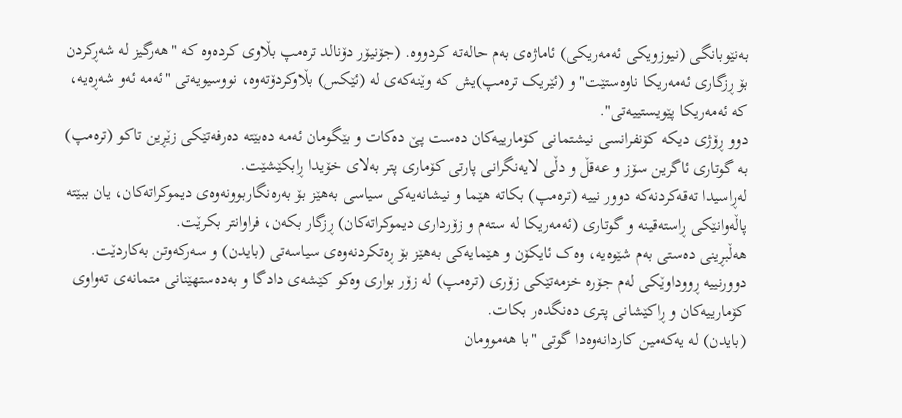بەنێوبانگی (نیوزویکی ئەمەریکی) ئاماژەی بەم حالەتە کردووە. (جۆنیۆر دۆنالد ترەمپ بڵاوی کردەوە کە "هەرگیز لە شەڕکردن بۆ ڕزگاری ئەمەریکا ناوەستێت" و (ئێریک ترەمپ)یش کە وێنەکەی لە (ئێکس) بڵاوکردۆتەوە، نووسیویەتی "ئەمە ئەو شەڕەیە، کە ئەمەریکا پێویستییەتی".
دوو ڕۆژی دیکە کۆنفرانسی نیشتمانی کۆمارییەکان دەست پێ دەکات و بێگومان ئەمە دەبێتە دەرفەتێکی زێڕین تاکو (ترەمپ) بە گوتاری ئاگرین سۆز و عەقڵ و دڵی لایەنگرانی پارتی کۆماری پتر بەلای خۆیدا ڕابکێشێت.
لەڕاسیدا تەقەکردنەکە دوور نییە (ترەمپ) بکاتە هێما و نیشانەیەکی سیاسی بەهێز بۆ بەرەنگاربوونەوەی دیموکراتەکان، یان ببێتە پاڵەوانێکی ڕاستەقینە و گوتاری (ئەمەریکا لە ستەم و زۆرداری دیموکراتەکان) ڕزگار بکەن، فراوانتر بکرێت.
هەڵبڕینی دەستی بەم شێوەیە، وەک ئایکۆن و هێمایەکی بەهێز بۆ ڕەتکردنەوەی سیاسەتی (بایدن) و سەرکەوتن بەکاردێت. دوورنییە ڕووداوێکی لەم جۆرە خزمەتێکی زۆری (ترەمپ) لە زۆر بواری وەکو کێشەی دادگا و بەدەستهێنانی متمانەی تەواوی کۆمارییەکان و ڕاکێشانی پتری دەنگدەر بکات.
(بایدن) لە یەکەمین کاردانەوەدا گوتی "با هەموومان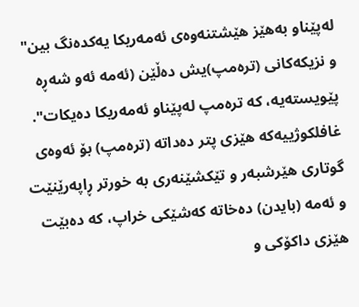لەپێناو بەهێز هێشتنەوەی ئەمەریکا یەکدەنگ بین" و نزیکەکانی (ترەمپ)یش دەڵێن (ئەمە ئەو شەڕە پێویستەیە، کە ترەمپ لەپێناو ئەمەریکا دەیکات". غافلکوژییەکە هێزی پتر دەداتە (ترەمپ) بۆ ئەوەی گوتاری هێرشبەر و تێکشێنەری بە خورتر ڕاپەرێنێت و ئەمە (بایدن) دەخاتە کەشێکی خراپ، کە دەبێت هێزی داکۆکی و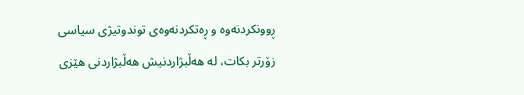ڕوونکردنەوە و ڕەتکردنەوەی توندوتیژی سیاسی زۆرتر بکات، لە هەڵبژاردنیش هەڵبژاردنی هێزی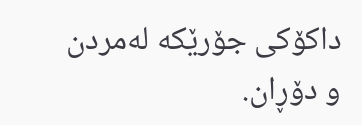داکۆکی جۆرێکە لەمردن و دۆڕان.